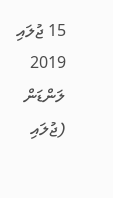15 ޖުލައި 2019
ލަންޑަން (ޖުލައި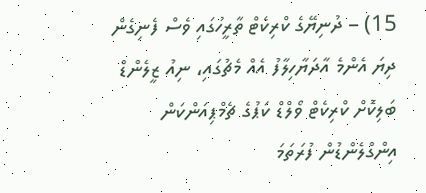15) – ދުނިޔޭގެ ކްރިކެޓް ތާރީހުގައި ވެސް ފެނިގެން ދިޔަ އެންމެ އާދަޔާހިލާފު އެއް މެޗުގައި، ނިއު ޒީލެންޑް ބަލިކޮށް ކްރިކެޓް ވޯލްޑް ކަޕުގެ ޗެމްޕިއަންކަން އިންގްލެންޑުން ފުރަތަމަ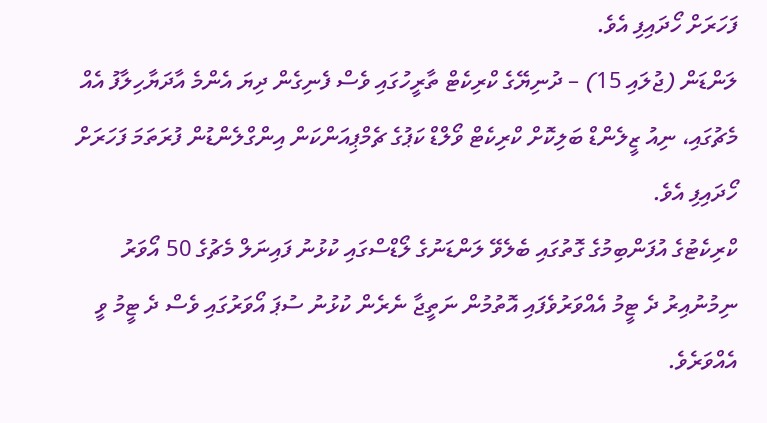ފަހަރަށް ހޯދައިފި އެވެ.
ލަންޑަން (ޖުލައި 15) – ދުނިޔޭގެ ކްރިކެޓް ތާރީހުގައި ވެސް ފެނިގެން ދިޔަ އެންމެ އާދަޔާހިލާފު އެއް މެޗުގައި، ނިއު ޒީލެންޑް ބަލިކޮށް ކްރިކެޓް ވޯލްޑް ކަޕުގެ ޗެމްޕިއަންކަން އިންގްލެންޑުން ފުރަތަމަ ފަހަރަށް ހޯދައިފި އެވެ.
ކްރިކެޓުގެ އުފަންބިމުގެ ގޮތުގައި ބެލެވޭ ލަންޑަނުގެ ލޯޑްސްގައި ކުޅުނު ފައިނަލް މެޗުގެ 50 އޯވަރު ނިމުނުއިރު ދެ ޓީމު އެއްވަރުވެފައި އޮތުމުން ނަތީޖާ ނެރެން ކުޅުނު ސުޕަ އޯވަރުގައި ވެސް ދެ ޓީމު ވީ އެއްވަރެވެ.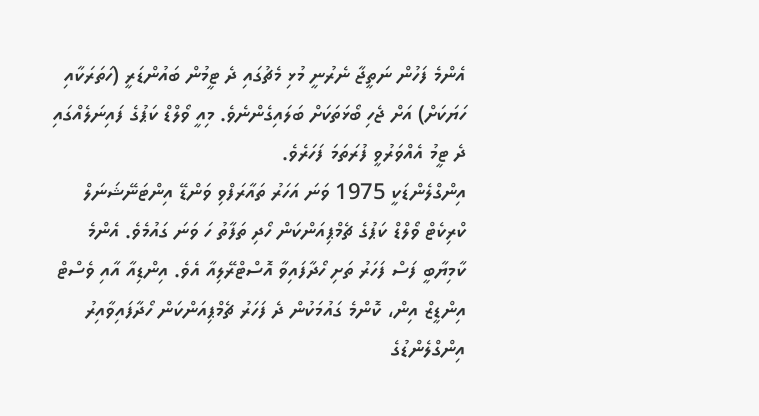އެންމެ ފަހުން ނަތީޖާ ނެރުނީ މުޅި މެޗުގައި ދެ ޓީމުން ބައުންޑަރީ (ހަތަރަކާއި ހަޔަކަށް) އަށް ޖެހި ބޯޅަތަކަށް ބަލައިގެންނެވެ. މިއީ ވޯލްޑް ކަޕުގެ ފައިނަލެއްގައި ދެ ޓީމު އެއްވަރުވީ ފުރަތަމަ ފަހަރެވެ.
އިންގްލެންޑަކީ 1975 ވަނަ އަހަރު ތައާރަފްވި ވަންޑޭ އިންޓަނޭޝަނަލް ކްރިކެޓް ވޯލްޑް ކަޕުގެ ޗެމްޕިއަންކަން ހޯދި ތަފާތު ހަ ވަނަ ގައުމެވެ. އެންމެ ކާމިޔާބީ ފަސް ފަހަރު ތަށި ހޯދާފައިވާ އޮސްޓްރޭލިއާ އެވެ. އިންޑިއާ އާއި ވެސްޓް އިންޑީޒް އިން، ކޮންމެ ގައުމަކުން ދެ ފަހަރު ޗެމްޕިއަންކަން ހޯދާފައިވާއިރު އިންގްލެންޑުގެ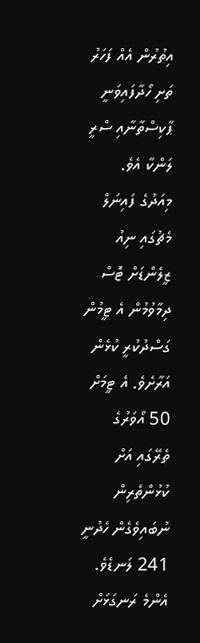އިތުރުން އެއް ފަހަރު ތަށި ހޯދާފައިވަނީ ޕާކިސްތާނާއި ސްރީ ލަންކާ އެވެ.
މިއަދުގެ ފައިނަލް މެޗުގައި ނިއު ޒީލެންޑަށް ޓޮސް ދިމާވުމުން އެ ޓީމުން ގަސްދުކުރީ ކުޅެން އަރާށެވެ. އެ ޓީމަށް 50 އޯވަރުގެ ތެރޭގައި އަށް ކުޅުންތެރިން ނުބައިވެގެން ހެދުނީ 241 ލަނޑެވެ. އެންމެ ރަނގަޅަށް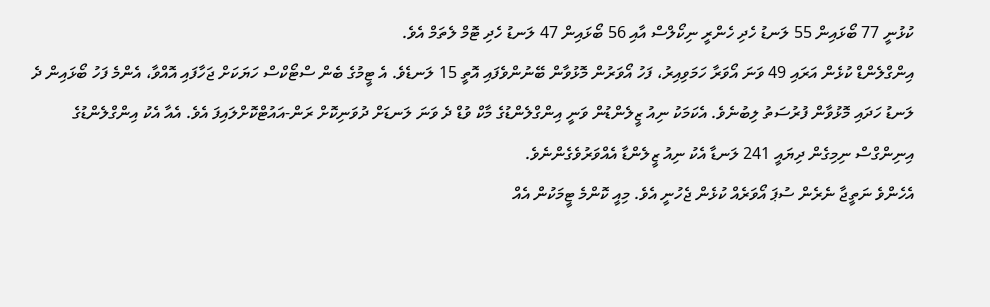ކުޅުނީ 77 ބޯޅައިން 55 ލަނޑު ހެދި ހެންރީ ނިކޯލްސް އާއި 56 ބޯޅައިން 47 ލަނޑު ހެދި ޓޮމް ލެތަމް އެވެ.
އިންގްލެންޑް ކުޅެން އަރައި 49 ވަނަ އޯވަރާ ހަމަވިއިރު، ފަހު އޯވަރުން މޮޅުވާން ބޭނުންވެފައި އޮތީ 15 ލަނޑެވެ. އެ ޓީމުގެ ބެން ސްޓޯކްސް ހަޔަކަށް ޖަހާފައި އޮއްވާ، އެންމެ ފަހު ބޯޅައިން ދެ ލަނޑު ހަދައި މޮޅުވާން ފުރުސަތު ލިބުނެވެ. އެކަމަކު ނިއު ޒީލެންޑުން ވަނީ އިންގްލެންޑުގެ މާކް ވުޑް ދެ ވަނަ ލަނޑަށް ދުވަނިކޮށް ރަން-އައުޓްކޮށްލައިފަ އެވެ. އެއާ އެކު އިންގްލެންޑުގެ އިނިންގްސް ނިމިގެން ދިޔައީ 241 ލަނޑާ އެކު ނިއު ޒީލެންޑާ އެއްވަރުވެގެންނެވެ.
އެހެންވެ ނަތީޖާ ނެރެން ސުޕަ އޯވަރެއް ކުޅެން ޖެހުނީ އެވެ. މިއީ ކޮންމެ ޓީމަކުން އެއް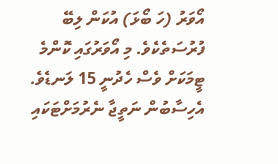އޯވަރު (ހަ ބޯޅަ) އުކަން ލިބޭ ފުރުސަތެކެވެ. މި އޯވަރުގައި ކޮންމެ ޓީމަކަށް ވެސް ހެދުނީ 15 ލަނޑެވެ. އެހިސާބުން ނަތީޖާ ނެރުމަށްޓަކައި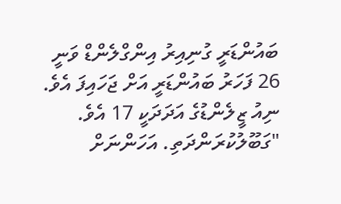ބައުންޑަރީ ގުނިއިރު އިންގްލެންޑް ވަނީ 26 ފަހަރު ބައުންޑަރީ އަށް ޖަހައިފަ އެވެ. ނިއު ޒީލެންޑުގެ އަދަދަކީ 17 އެވެ.
"ގަބޫލުކުރަންދަތި. އަހަންނަށް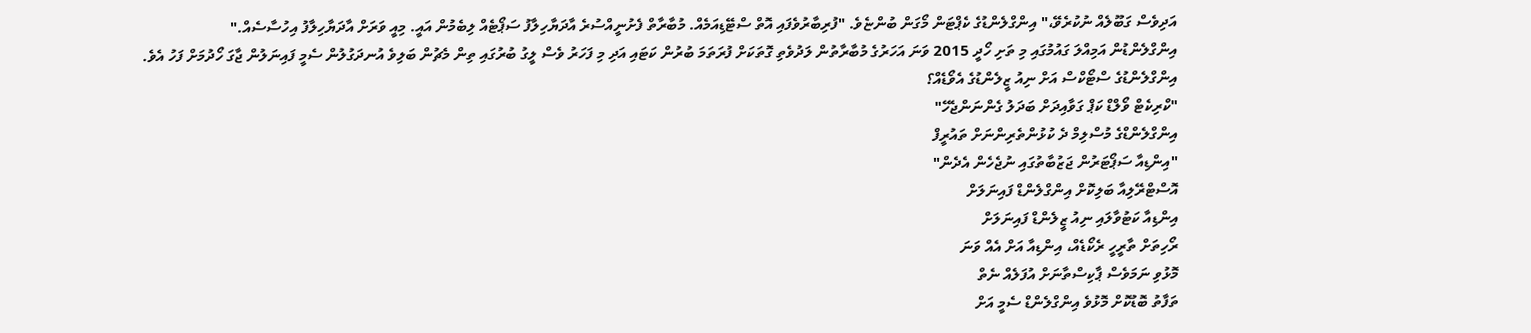އަދިވެސް ގަބޫލެއް ނުކުރެވޭ،" އިންގްލެންޑުގެ ކެޕްޓަން މޯގަން ބުންޏެވެ. "ފުރިބާރުވެފައި އޮތް ސްޓޭޑިއަމެއް. މުބާރާތް ފެށުނީއްސުރެ އާދަޔާހިލާފު ސަޕޯޓެއް ލިބެމުން އައީ. މިއީ ވަރަށް އާދަޔާހިލާފު އިހުސާސެއް."
އިންގްލެންޑުން އަމިއްލަ ގައުމުގައި މި ތަށި ހޯދީ 2015 ވަނަ އަހަރުގެ މުބާރާތުން ލަދުވެތި ގޮތަކަށް ފުރަތަމަ ބުރުން ކަޓައި އަދި މި ފަހަރު ވެސް ލީގު ބުރުގައި ތިން މެޗުން ބަލިވެ އުނދަގުލުން ސެމީ ފައިނަލުން ޖާގަ ހޯދުމަށް ފަހު އެވެ.
އިންގްލެންޑުގެ ސްޓޯކްސް އަށް ނިއު ޒީލެންޑުގެ އެވޯޑެއް؟
"ކްރިކެޓް ވޯލްޑް ކަޕް ގަވާއިދަށް ބަދަލު ގެންނަންޖެހޭ"
އިންގްލެންޑްގެ މުސްލިމް ދެ ކުޅުންތެރިންނަށް ތައުރީފް
"އިންޑިއާ ސަޕޯޓަރުން ޖަޒުބާތުގައި ނުޖެހެން އެދެން"
އޮސްޓްރޭލިއާ ބަލިކޮށް އިންގްލެންޑް ފައިނަލަށް
އިންޑިއާ ކަޓުވާލައި ނިއު ޒީލެންޑް ފައިނަލަށް
ރޯހިތަށް ތާރީހީ ރެކޯޑެއް، އިންޑިއާ އަށް އެއް ވަނަ
މޮޅުވި ނަމަވެސް ޕާކިސްތާނަށް އުފަލެއް ނެތް
ތަފާތު ބޮޑުކޮށް މޮޅުވެ އިންގްލެންޑް ސެމީ އަށް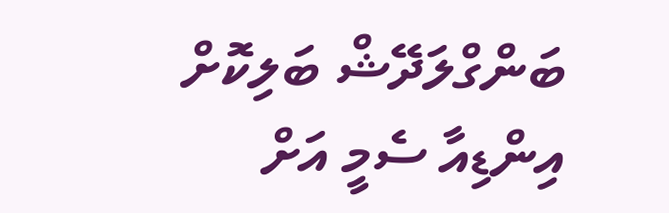ބަންގްލަދޭޝް ބަލިކޮށް އިންޑިއާ ސެމީ އަށް